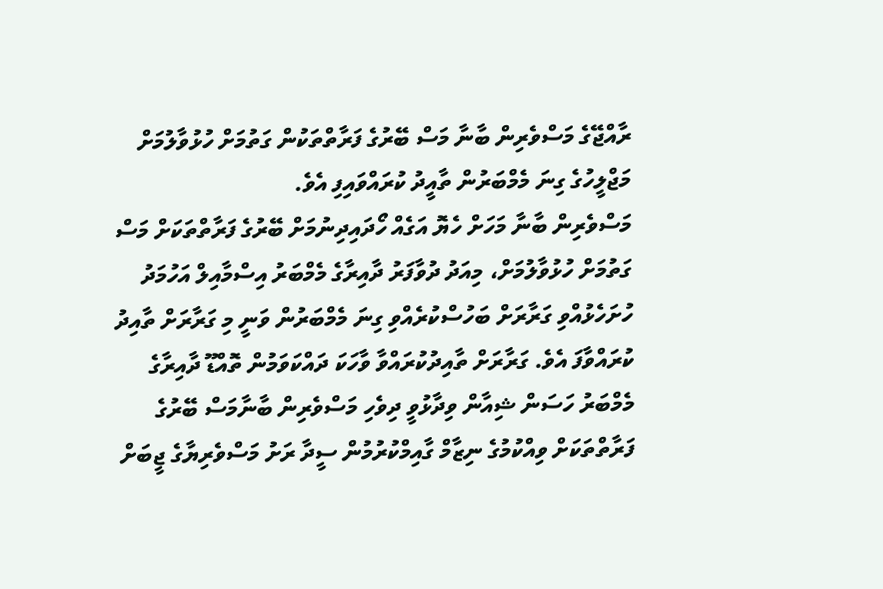ރާއްޖޭގެ މަސްވެރިން ބާނާ މަސް ބޭރުގެ ފަރާތްތަކުން ގަތުމަށް ހުޅުވާލުމަށް މަޖްލީހުގެ ގިނަ މެމްބަރުން ތާއީދު ކުރައްވައިފި އެވެ.
މަސްވެރިން ބާނާ މަހަށް ހެޔޮ އަގެއް ހޯދައިދިނުމަށް ބޭރުގެ ފަރާތްތަކަށް މަސް ގަތުމަށް ހުޅުވާލުމަށް، މިއަދު ދުވާފަރު ދާއިރާގެ މެމްބަރު އިސްމާއިލް އަހުމަދު ހުށަހެޅުއްވި ގަރާރަށް ބަހުސްކުރެއްވި ގިނަ މެމްބަރުން ވަނީ މި ގަރާރަށް ތާއިދު ކުރައްވާފަ އެވެ. ގަރާރަށް ތާއިދުކުރައްވާ ވާހަކަ ދައްކަވަމުން ތޮއްޑޫ ދާއިރާގެ މެމްބަރު ހަސަން ޝިއާން ވިދާޅުވީ ދިވެހި މަސްވެރިން ބާނާމަސް ބޭރުގެ ފަރާތްތަކަށް ވިއްކުމުގެ ނިޒާމް ގާއިމްކުރުމުން ސީދާ ރަށު މަސްވެރިޔާގެ ޖީބަށް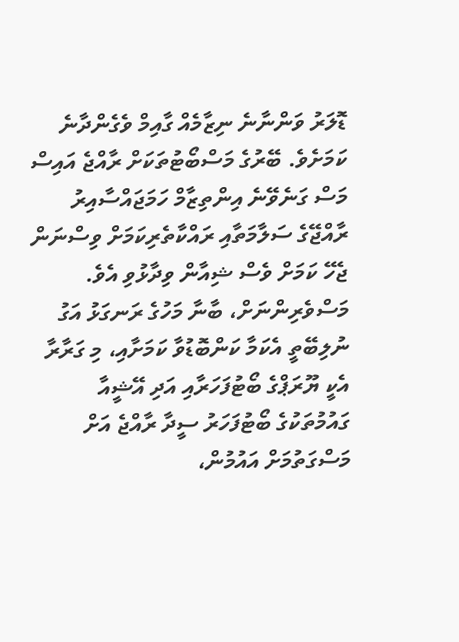ޑޮލަރު ވަންނާނެ ނިޒާމެއް ގާއިމް ވެގެންދާނެ ކަމަށެވެ. ބޭރުގެ މަސްބޯޓުތަކަށް ރާއްޖެ އައިސް މަސް ގަނެވޭނެ އިންތިޒާމް ހަމަޖައްސާއިރު ރާއްޖޭގެ ސަލާމަތާއި ރައްކާތެރިކަމަށް ވިސްނަން ޖެހޭ ކަމަށް ވެސް ޝިއާން ވިދާޅުވި އެވެ. މަސްވެރިންނަށް، ބާނާ މަހުގެ ރަނގަޅު އަގު ނުލިބޭތީ އެކަމާ ކަންބޮޑުވާ ކަމަށާއި، މި ގަރާރާ އެކީ ޔޫރަޕްގެ ބޯޓުފަހަރާއި އަދި އޭޝީއާ ގައުމުތަކުގެ ބޯޓުފަހަރު ސީދާ ރާއްޖެ އަށް މަސްގަތުމަށް އައުމުން،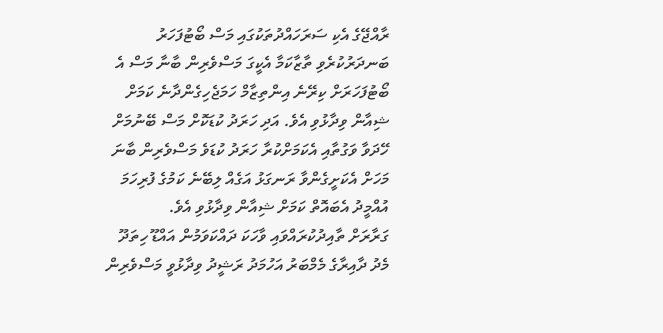ރާއްޖޭގެ އެކި ސަރަހައްދުތަކުގައި މަސް ބޯޓުފަހަރު ބަނދަރުކުރެވި ތާޒާކަމާ އެކީގަ މަސްވެރިން ބާނާ މަސް އެ ބޯޓުފަހަރަށް ކިރޭނެ އިންތިޒާމް ހަމަޖެހިގެންދާނެ ކަމަށް ޝިއާން ވިދާޅުވި އެވެ. އަދި ހަރަދު ކުޑަކޮށް މަސް ބޭނުމަށް ހޭދަވާ ވަގުތާއި އެކަމަށްކުރާ ހަރަދު ކުޑަވެ މަސްވެރިން ބާނަ މަހަށް އެކަށީގެންވާ ރަނގަޅު އަގެއް ލިބޭނެ ކަމުގެ ފުރިހަމަ އުއްމީދު އެބައޮތް ކަމަށް ޝިއާން ވިދާޅުވި އެވެ.
ގަރާރަށް ތާއިދުކުރައްވައި ވާހަކަ ދައްކަވަމުން އައްޑޫ ހިތަދޫ މެދު ދާއިރާގެ މެމްބަރު އަހުމަދު ރަޝީދު ވިދާޅުވީ މަސްވެރިން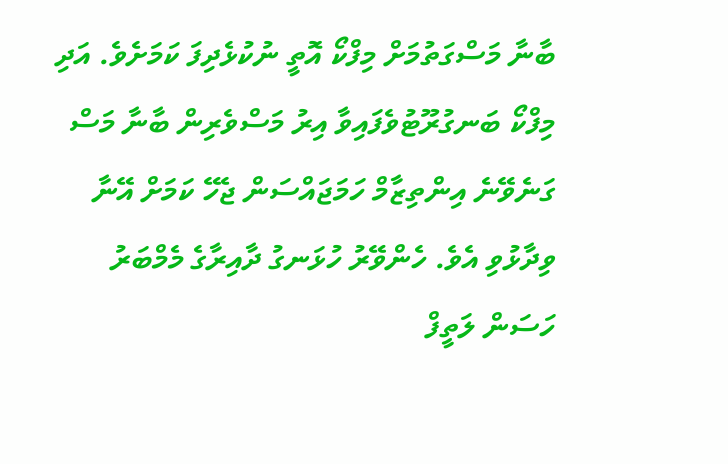ބާނާ މަސްގަތުމަށް މިފްކޯ އޮތީ ނުކުޅެދިފަ ކަމަށެވެ. އަދި މިފްކޯ ބަނގުރޫޓުވެފައިވާ އިރު މަސްވެރިން ބާނާ މަސް ގަނެވޭނެ އިންތިޒާމް ހަމަޖައްސަން ޖެހޭ ކަމަށް އޭނާ ވިދާޅުވި އެވެ. ހެންވޭރު ހުޅަނގު ދާއިރާގެ މެމްބަރު ހަސަން ލަތީފް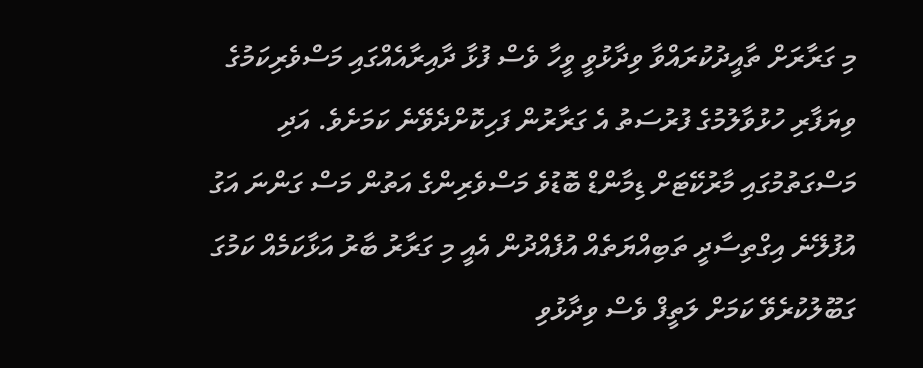މި ގަރާރަށް ތާއީދުކުރައްވާ ވިދާޅުވީ ވީހާ ވެސް ފުޅާ ދާއިރާއެއްގައި މަސްވެރިކަމުގެ ވިޔަފާރި ހުޅުވާލުމުގެ ފުރުސަތު އެ ގަރާރުން ފަހިކޮށްދެވޭނެ ކަމަށެވެ. އަދި މަސްގަތުމުގައި މާރުކޭޓަށް ޑިމާންޑް ބޮޑުވެ މަސްވެރިންގެ އަތުން މަސް ގަންނަ އަގު އުފުލޭނެ އިގްތިސާދީ ތަބިއްޔަތެއް އުފެއްދުން އެއީ މި ގަރާރު ބާރު އަޅާކަމެއް ކަމުގަ ގަބޫލުކުރެވޭ ކަމަށް ލަތީފް ވެސް ވިދާޅުވި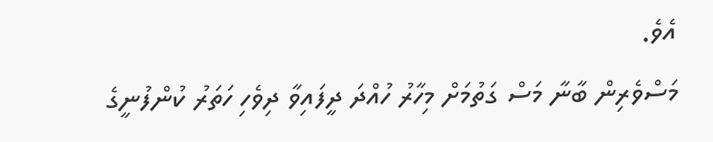އެވެ.
މަސްވެރިން ބާނާ މަސް ގަތުމަށް މިހާރު ހުއްދަ ދީފައިވާ ދިވެހި ހަތަރު ކުންފުނީގެ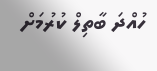ހުއްދަ ބާތިލް ކުރުމަށް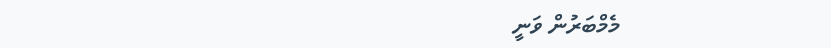މެމްބަރުން ވަނީ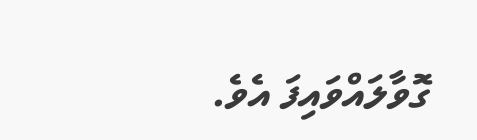ގޮވާލައްވައިފަ އެވެ.